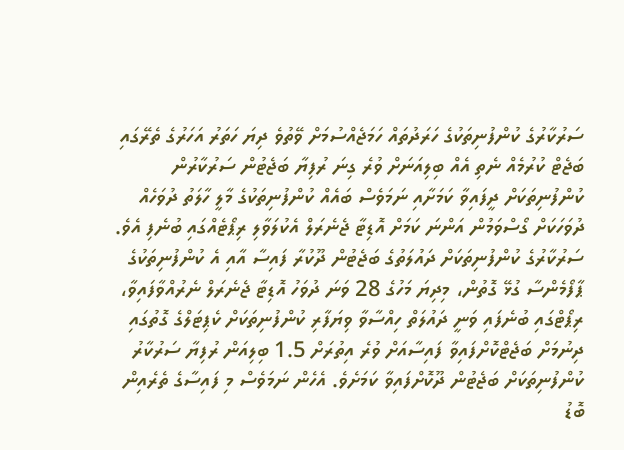ސަރުކާރުގެ ކުންފުނިތަކުގެ ހަރަދުތައް ހަމަޖެއްސުމަށް ވޭތުވެ ދިޔަ ހަތަރު އަހަރުގެ ތެރޭގައި ބަޖެޓް ކުރުމެއް ނެތި އެއް ބިލިއަނަށް ވުރެ ގިނަ ރުފިޔާ ބަޖެޓުން ސަރުކާރުން ކުންފުނިތަކަށް ދީފައިވާ ކަމަށާއި ނަމަވެސް ބައެއް ކުންފުނިތަކުގެ މާލީ ހާލަތު ދުވަހެއް ދުވަހަކަށް ގޯސްވަމުން އަންނަ ކަމަށް އޮޑިޓާ ޖެނެރަލް އެކުލަވާލި ރިޕޯޓެއްގައި ބުނެފި އެވެ.
ސަރުކާރުގެ ކުންފުނިތަކަށް ދައުލަތުގެ ބަޖެޓުން ދޫކުރާ ފައިސާ އާއި އެ ކުންފުނިތަކުގެ ޕާފޯމެންސާ ގުޅޭ ގޮތުން، މިދިޔަ މަހުގެ 28 ވަނަ ދުވަހު އޮޑިޓާ ޖެނެރަލް ނެރުއްވާފައިވާ، ރިޕޯޓްގައި ބުނެފައި ވަނީ ދައުލަތް ހިއްސާވާ ވިޔަފާރި ކުންފުނިތަކަށް ކެޕިޓަލްގެ ގޮތުގައި ދިނުމަށް ބަޖެޓްކޮށްފައިވާ ފައިސާއަށް ވުރެ އިތުރަށް 1.5 ބިލިއަން ރުފިޔާ ސަރުކާރު ކުންފުނިތަކަށް ބަޖެޓުން ދޫކޮށްފައިވާ ކަމަށެވެ. އެހެން ނަމަވެސް މި ފައިސާގެ ތެރެއިން ބޮޑު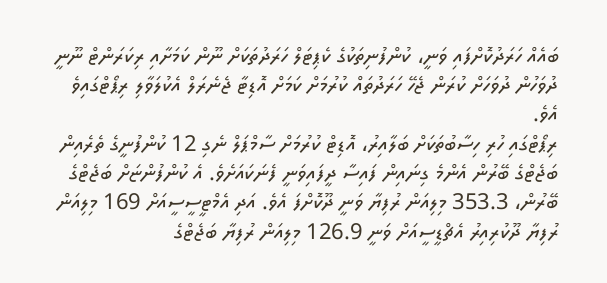ބައެއް ހަރަދުކޮށްފައި ވަނީ، ކުންފުނިތަކުގެ ކެޕިޓަލް ހަރަދުތަކަށް ނޫން ކަމަށާއި ރިކަރަންޓް ނޫނީ ދުވަހުން ދުވަހަށް ކުރަން ޖެހޭ ހަރަދުތައް ކުރުމަށް ކަމަށް އޮޑިޓާ ޖެނެރަލް އެކުލަވާލި ރިޕޯޓްގައިވެ އެވެ.
ރިޕޯޓްގައި ހުރި ހިސާބުތަކަށް ބަލާއިރު، އޮޑިޓް ކުރުމަށް ސާމްޕަލް ނެގި 12 ކުންފުނީގެ ތެރެއިން ބަޖެޓްގެ ބޭރުން އެންމެ ގިނައިން ފައިސާ ދީފައިވަނީ ފެނަކައަށެވެ. އެ ކުންފުންޏަށް ބަޖެޓްގެ ބޭރުން، 353.3 މިލިއަން ރުފިޔާ ވަނީ ދޫކޮށްފަ އެވެ. އަދި އެމްޓީސީސީއަށް 169 މިލިއަން ރުފިޔާ ދޫކުރިއިރު އެޗްޑީސީއަށް ވަނީ 126.9 މިލިއަން ރުފިޔާ ބަޖެޓްގެ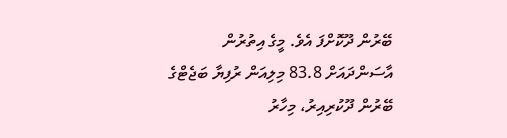ބޭރުން ދޫކޮށްފަ އެވެ. މީގެ އިތުރުން އާސަންދައަށް 83.8 މިލިއަން ރުފިޔާ ބަޖެޓްގެ ބޭރުން ދޫކުރިއިރު، މިހާރު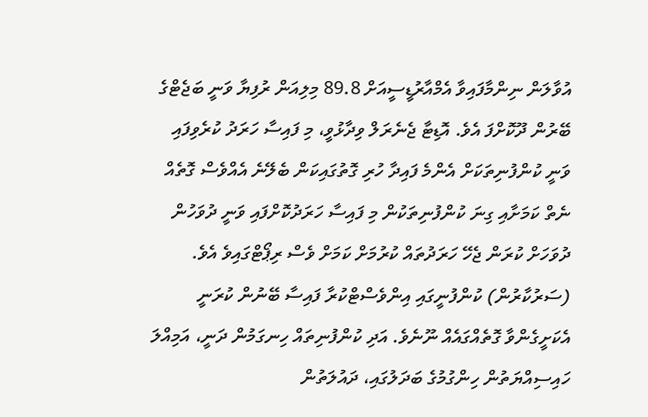އުވާލަން ނިންމާފައިވާ އެމްއާރުޑީސީއަށް 89.8 މިލިއަން ރުފިޔާ ވަނީ ބަޖެޓްގެ ބޭރުން ދޫކޮށްފަ އެވެ. އޮޑިޓާ ޖެނެރަލް ވިދާޅުވީ، މި ފައިސާ ހަރަދު ކުރެވިފައި ވަނީ ކުންފުނިތަކަށް އެންމެ ފައިދާ ހުރި ގޮތުގައިކަން ބެލޭނެ އެއްވެސް ގޮތެއް ނެތް ކަމަށާއި ގިނަ ކުންފުނިތަކުން މި ފައިސާ ހަރަދުކޮށްފައި ވަނީ ދުވަހުން ދުވަހަށް ކުރަން ޖެހޭ ހަރަދުތައް ކުރުމަށް ކަމަށް ވެސް ރިޕޯޓްގައިވެ އެވެ.
(ސަރުކާރުން) ކުންފުނީގައި އިންވެސްޓްކުރާ ފައިސާ ބޭނުން ކުރަނީ އެކަށީގެންވާ ގޮތެއްގައެއް ނޫނެވެ. އަދި ކުންފުނިތައް ހިނގަމުން ދަނީ، އަމިއްލަ ހައިސިއްޔަތުން ހިންގުމުގެ ބަދަލުގައި، ދައުލަތުން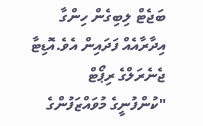ބަޖެޓް ލިބިގެން ހިންގާ އިދާރާއެއް ފަދައިން އެވެ.އޮޑިޓާ ޖެނެރަލްގެ ރިޕޯޓް
"ކުންފުނީގެ މުވައްޒަފުންގެ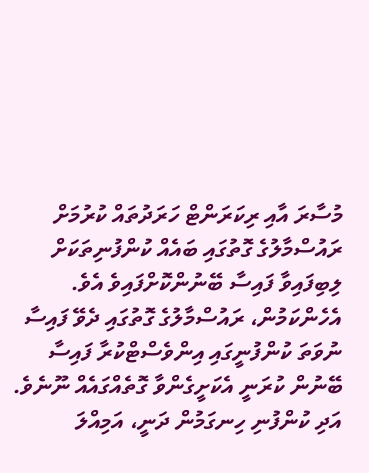މުސާރަ އާއި ރިކަރަންޓް ހަރަދުތައް ކުރުމަށް ރައުސްމާލުގެ ގޮތުގައި ބައެއް ކުންފުނިތަކަށް ލިބިފައިވާ ފައިސާ ބޭނުންކޮށްފައިވެ އެވެ. އެހެންކަމުން، ރައުސްމާލުގެ ގޮތުގައި ދެވޭ ފައިސާ ނުވަތަ ކުންފުނީގައި އިންވެސްޓްކުރާ ފައިސާ ބޭނުން ކުރަނީ އެކަށީގެންވާ ގޮތެއްގައެއް ނޫނެވެ. އަދި ކުންފުނި ހިނގަމުން ދަނީ، އަމިއްލަ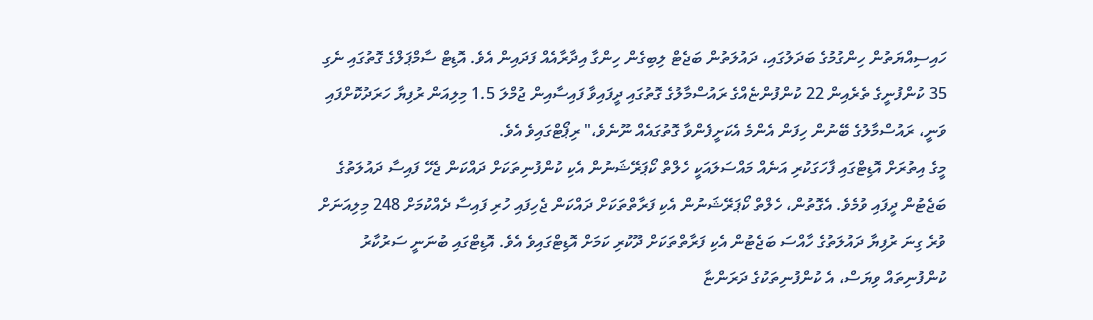ހައިސިއްޔަތުން ހިންގުމުގެ ބަދަލުގައި، ދައުލަތުން ބަޖެޓް ލިބިގެން ހިންގާ އިދާރާއެއް ފަދައިން އެވެ. އޮޑިޓް ސާމްޕަލްގެ ގޮތުގައި ނެގި 35 ކުންފުނީގެ ތެރެއިން 22 ކުންފުންޏެއްގެ ރައުސްމާލުގެ ގޮތުގައި ދީފައިވާ ފައިސާއިން ޖުމްލަ 1.5 މިލިއަން ރުފިޔާ ހަރަދުކޮށްފައި ވަނީ، ރައުސްމާލުގެ ބޭނުން ހިފަން އެންމެ އެކަށީފެންވާ ގޮތުގައެއް ނޫނެވެ،" ރިޕޯޓްގައިވެ އެވެ.
މީގެ އިތުރަށް އޮޑިޓްގައި ފާހަގަކުރި އަނެއް މައްސަލައަކީ ހެލްތް ކޯޕަރޭޝަނުން އެކި ކުންފުނިތަކަށް ދައްކަން ޖެހޭ ފައިސާ ދައުލަތުގެ ބަޖެޓުން ދީފައި ވުމެވެ. އެގޮތުން، ހެލްތް ކޯޕަރޭޝަނުން އެކި ފަރާތްތަކަށް ދައްކަން ޖެހިފައި ހުރި ފައިސާ ދެއްކުމަށް 248 މިލިއަނަށް ވުރެ ގިނަ ރުފިޔާ ދައުލަތުގެ ހާއްސަ ބަޖެޓުން އެކި ފަރާތްތަކަށް ދޫކުރި ކަމަށް އޮޑިޓްގައިވެ އެވެ. އޮޑިޓްގައި ބުނަނީ ސަރުކާރު ކުންފުނިތައް ވިޔަސް، އެ ކުންފުނިތަކުގެ ދަރަންޏާ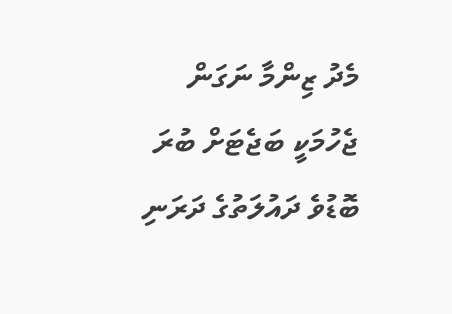މެދު ޒިންމާ ނަގަން ޖެހުމަކީ ބަޖެޓަށް ބުރަ ބޮޑުވެ ދައުލަތުގެ ދަރަނި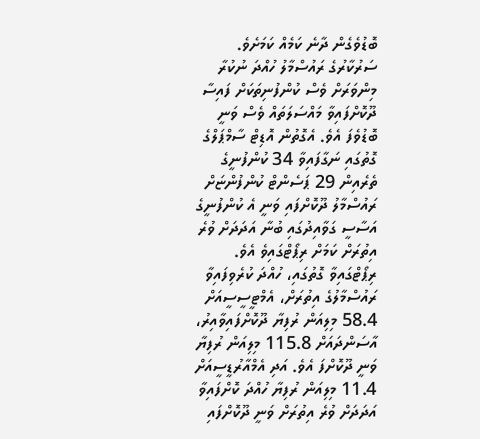ބޮޑުވެގެން ދާނެ ކަމެއް ކަމަށެވެ.
ސަރުކާރުގެ ރައުސްމާލު ހުއްދަ ނުކުރާ މިންވަރަށް ވެސް ކުންފުނިތަކަށް ފައިސާ ދޫކޮށްފައިވާ މައްސަލަތައް ވެސް ވަނީ ބޮޑުވެފަ އެވެ. އެގޮތުން އޮޑިޓް ސާމްޕަލްގެ ގޮތުގައި ނަގާފައިވާ 34 ކުންފުނީގެ ތެރެއިން 29 ޕަސެންޓް ކުންފުންޏަށް ރައުސްމާލު ދޫކޮށްފައި ވަނީ އެ ކުންފުނީގެ އަސާސީ ގަވާއިދުގައި ބުނާ އަދަދަށް ވުރެ އިތުރަށް ކަމަށް ރިޕޯޓްގައިވެ އެވެ. ރިޕޯޓްގައިވާ ގޮތުގައި، ހުއްދަ ކުރެވިފައިވާ ރައުސްމާލުގެ އިތުރަށް، އެމްޓީސީސީއަށް 58.4 މިލިއަން ރުފިޔާ ދޫކޮށްފައިވާއިރު، އާސަންދައަށް 115.8 މިލިއަން ރުފިޔާ ވަނީ ދޫކޮށްފަ އެވެ. އަދި އެމްއާރުޑީސީއަށް 11.4 މިލިއަން ރުފިޔާ ހުއްދަ ކޮށްފައިވާ އަދަދަށް ވުރެ އިތުރަށް ވަނީ ދޫކޮށްފައި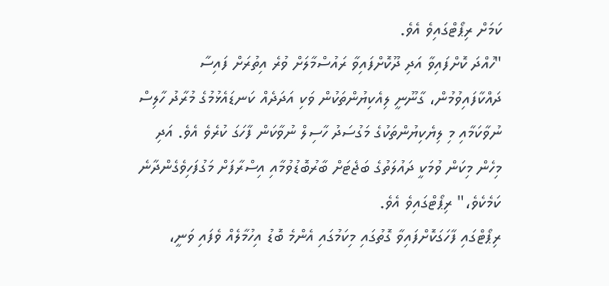ކަމަށް ރިޕޯޓްގައިވެ އެވެ.
"ހުއްދަ ކޮށްފައިވާ އަދި ދޫކޮށްފައިވާ ރައުސްމާލަށް ވުރެ އިތުރަށް ފައިސާ ދައްކާފައިވުމުން، ގާނޫނީ ލިއެކިޔުންތަކުން ވަކި އަދަދެއް ކަނޑައެޅުމުގެ މުރާދު ހާލިސް ނުވާކަމާއި މި ލިޔެކިޔުންތަކުގެ މަގުސަދު ހާސިލް ނުވާކަން ފާހަގަ ކުރެވެ އެވެ. އަދި މިހެން މިކަން ވުމަކީ ދައުލަތުގެ ބަޖެޓަށް ބާރުބޮޑުވުމާއި އިސްރާފަށް މަގުފަހިވެގެންދާނެ ކަމެކެވެ،" ރިޕޯޓްގައިވެ އެވެ.
ރިޕޯޓްގައި ފާހަގަކޮށްފައިވާ ގޮތުގައި މިކަމުގައި އެންމެ ބޮޑު އިހުމާލެއް ވެފައި ވަނީ،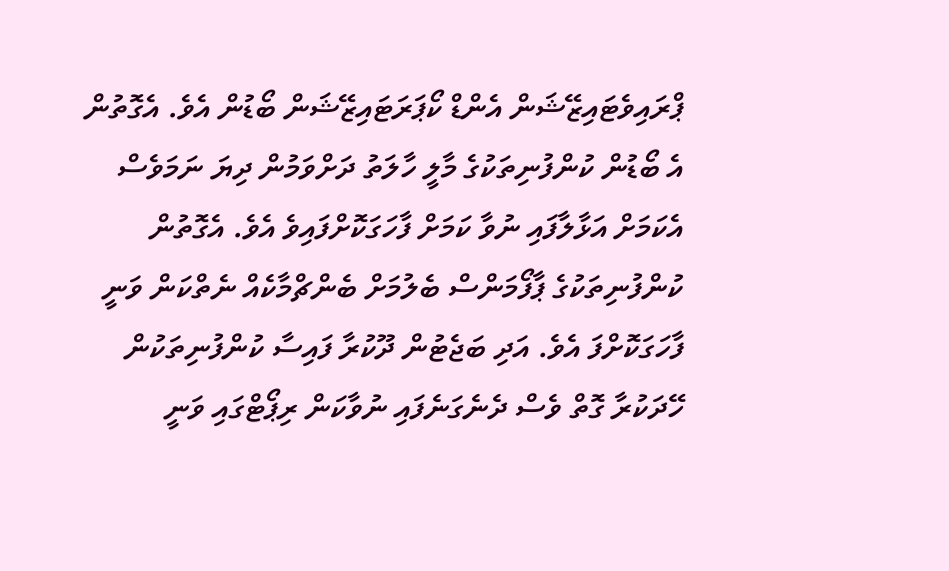ޕްރައިވެޓައިޒޭޝަން އެންޑް ކޯޕަރަޓައިޒޭޝަން ބޯޑުން އެވެ. އެގޮތުން އެ ބޯޑުން ކުންފުނިތަކުގެ މާލީ ހާލަތު ދަށްވަމުން ދިޔަ ނަމަވެސް އެކަމަށް އަޅާލާފައި ނުވާ ކަމަށް ފާހަގަކޮށްފައިވެ އެވެ. އެގޮތުން ކުންފުނިތަކުގެ ޕާފޯމަންސް ބެލުމަށް ބެންޗްމާކެއް ނެތްކަން ވަނީ ފާހަގަކޮށްފަ އެވެ. އަދި ބަޖެޓުން ދޫކުރާ ފައިސާ ކުންފުނިތަކުން ހޭދަކުރާ ގޮތް ވެސް ދެނެގަނެފައި ނުވާކަން ރިޕޯޓްގައި ވަނީ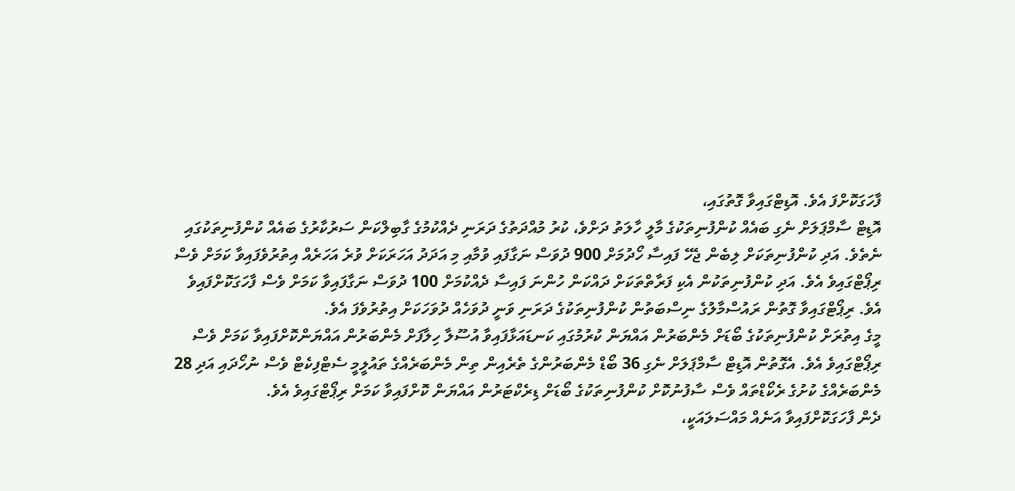ފާހަގަކޮށްފަ އެވެ. އޮޑިޓްގައިވާ ގޮތުގައި،
އޮޑިޓް ސާމްޕަލަށް ނެގި ބައެއް ކުންފުނިތަކުގެ މާލީ ހާލަތު ދަށްވެ، ކުރު މުއްދަތުގެ ދަރަނި ދެއްކުމުގެ ގާބިލްކަން ސަރުކާރުގެ ބައެއް ކުންފުނިތަކުގައި ނެތެވެ. އަދި ކުންފުނިތަކަށް ލިބެން ޖެހޭ ފައިސާ ހޯދުމަށް 900 ދުވަސް ނަގާފައި ވުމާއި މި އަދަދު އަހަރަކަށް ވުރެ އަހަރެއް އިތުރުވެފައިވާ ކަމަށް ވެސް ރިޕޯޓްގައިވެ އެވެ. އަދި ކުންފުނިތަކުން އެކި ފަރާތްތަކަށް ދައްކަން ހުންނަ ފައިސާ ދެއްކުމަށް 100 ދުވަސް ނަގާފައިވާ ކަމަށް ވެސް ފާހަގަކޮށްފައިވެ އެވެ. ރިޕޯޓްގައިވާ ގޮތުން ރައުސްމާލުގެ ނިސްބަތުން ކުންފުނިތަކުގެ ދަރަނި ވަނީ ދުވަހެއް ދުވަހަކަށް އިތުރުވެފަ އެވެ.
މީގެ އިތުރަށް ކުންފުނިތަކުގެ ބޯޑަށް މެންބަރުން އައްޔަން ކުރުމުގައި ކަނޑައަޅާފައިވާ އުސޫލާ ހިލާފަށް މެންބަރުން އައްޔަންކޮށްފައިވާ ކަމަށް ވެސް ރިޕޯޓްގައިވެ އެވެ. އެގޮތުން އޮޑިޓް ސާމްޕަލަށް ނެގި 36 ބޯޑް މެންބަރުންގެ ތެރެއިން ތިން މެންބަރެއްގެ ތައުލީމީ ސެޓްފިކެޓް ވެސް ނުހޯދައި އަދި 28 މެންބަރެއްގެ ކުށުގެ ރެކޯޑްތައް ވެސް ސާފުނުކޮށް ކުންފުނިތަކުގެ ބޯޑަށް ޑިރެކްޓަރުން އައްޔަން ކޮށްފައިވާ ކަމަށް ރިޕޯޓްގައިވެ އެވެ.
ދެން ފާހަގަކޮށްފައިވާ އަނެއް މައްސަލައަކީ،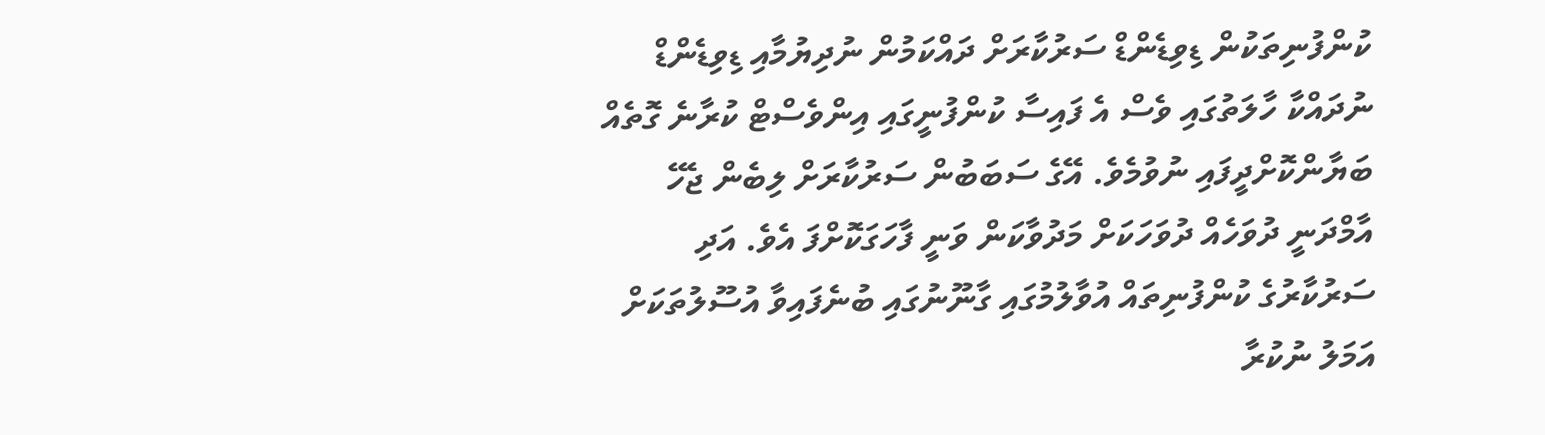ކުންފުނިތަކުން ޑިވިޑެންޑް ސަރުކާރަށް ދައްކަމުން ނުދިޔުމާއި ޑިވިޑެންޑް ނުދައްކާ ހާލަތުގައި ވެސް އެ ފައިސާ ކުންފުނީގައި އިންވެސްޓް ކުރާނެ ގޮތެއް ބަޔާންކޮށްދީފައި ނުވުމެވެ. އޭގެ ސަބަބުން ސަރުކާރަށް ލިބެން ޖެހޭ އާމްދަނީ ދުވަހެއް ދުވަހަކަށް މަދުވާކަން ވަނީ ފާހަގަކޮށްފަ އެވެ. އަދި ސަރުކާރުގެ ކުންފުނިތައް އުވާލުމުގައި ގާނޫނުގައި ބުނެފައިވާ އުސޫލުތަކަށް އަމަލު ނުކުރާ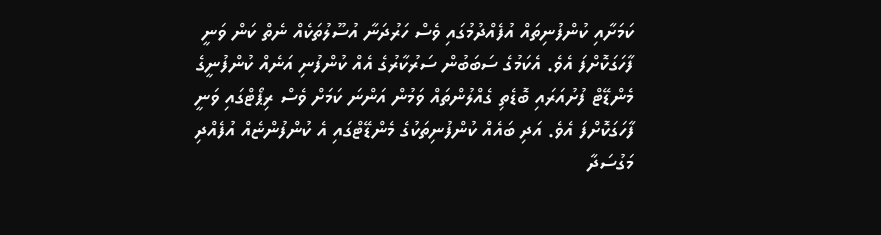ކަމަށާއި ކުންފުނިތައް އުފެއްދުމުގައި ވެސް ހަރުދަނާ އުސޫލުތަކެއް ނެތް ކަން ވަނީ ފާހަގަކޮށްފަ އެވެ. އެކަމުގެ ސަބަބުން ސަރުކާރުގެ އެއް ކުންފުނި އަނެއް ކުންފުނީގެ މެންޑޭޓް ފުށުއަރައި ބޮޑެތި ގެއްލުންތައް ވަމުން އަންނަ ކަމަށް ވެސް ރިޕޯޓްގައި ވަނީ ފާހަގަކޮށްފަ އެވެ. އަދި ބައެއް ކުންފުނިތަކުގެ މެންޑޭޓްގައި އެ ކުންފުންޏެއް އުފެއްދި މަގުސަދާ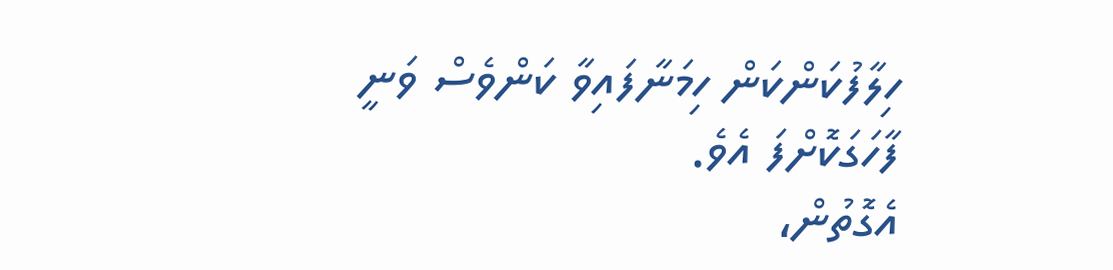ހިލާފުކަންކަން ހިމަނާފައިވާ ކަންވެސް ވަނީ ފާހަގަކޮށްފަ އެވެ.
އެގޮތުން،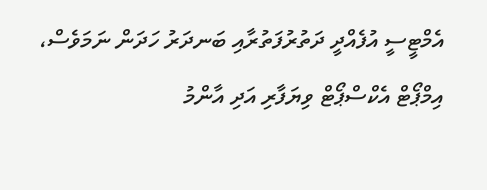އެމްޓީސީ އުފެއްދީ ދަތުރުފަތުރާއި ބަނދަރު ހަދަން ނަމަވެސް، އިމްޕޯޓް އެކްސްޕޯޓް ވިޔަފާރި އަދި އާންމު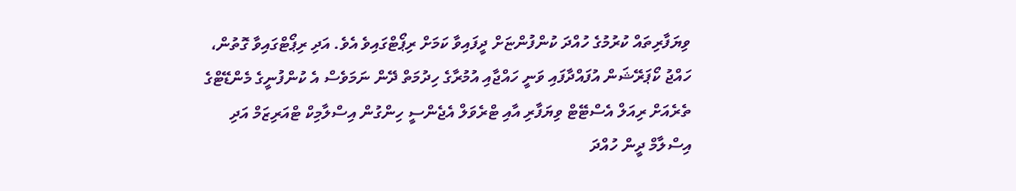ވިޔަފާރިތައް ކުރުމުގެ ހުއްދަ ކުންފުންޏަށް ދީފައިވާ ކަމަށް ރިޕޯޓްގައިވެ އެވެ. އަދި ރިޕޯޓްގައިވާ ގޮތުން، ހައްޖު ކޯޕަރޭޝަން އުފައްދާފައި ވަނީ ހައްޖާއި އުމުރާގެ ހިދުމަތް ދޭން ނަމަވެސް އެ ކުންފުނީގެ މެންޑޭޓްގެ ތެރެއަށް ރިއަލް އެސްޓޭޓް ވިޔަފާރި އާއި ޓްރެވަލް އެޖެންސީ ހިންގުން އިސްލާމިކް ޓްއަރިޒަމް އަދި އިސްލާމް ދީން ހުއްދަ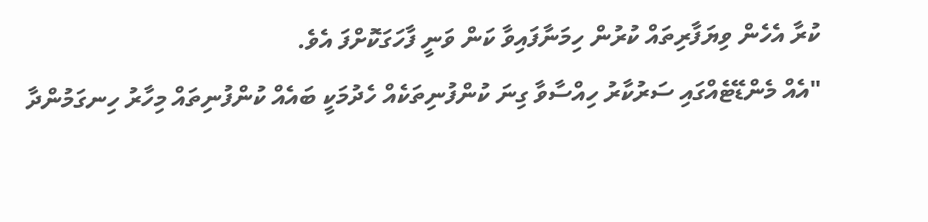ކުރާ އެހެން ވިޔަފާރިތައް ކުރުން ހިމަނާފައިވާ ކަން ވަނީ ފާހަގަކޮށްފަ އެވެ.
"އެއް މެންޑޭޓެއްގައި ސަރުކާރު ހިއްސާވާ ގިނަ ކުންފުނިތަކެއް ހެދުމަކީ ބައެއް ކުންފުނިތައް މިހާރު ހިނގަމުންދާ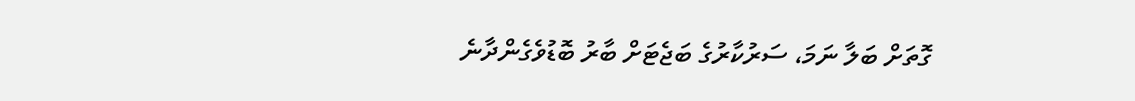ގޮތަށް ބަލާ ނަމަ، ސަރުކާރުގެ ބަޖެޓަށް ބާރު ބޮޑުވެގެންދާނެ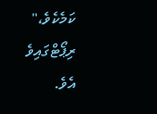ކަމެކެވެ،" ރިޕޯޓްގައިވެ އެވެ.